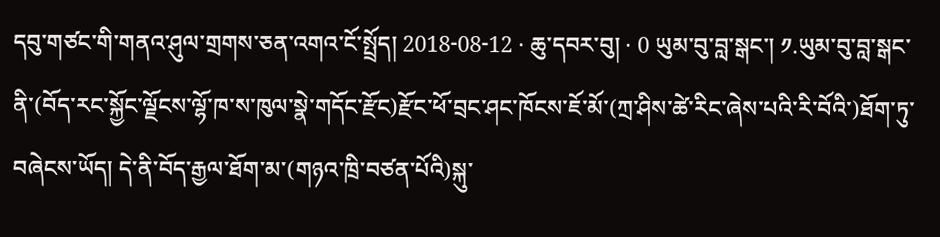དབུ་གཙང་གི་གནའ་ཤུལ་གྲགས་ཅན་འགའ་ངོ་སྤྲོད། 2018-08-12 · ཆུ་དབར་བུ། · 0 ཡུམ་བུ་བླ་སྒང་། ༡.ཡུམ་བུ་བླ་སྒང་ནི་(བོད་རང་སྐྱོང་ལྗོངས་ལྷོ་ཁ་ས་ཁུལ་སྣེ་གདོང་རྫོང)རྫོང་ཕོ་བྲང་ཤང་ཁོངས་ཇོ་མོ་(ཀྲ་ཤིས་ཚེ་རིང་ཞེས་པའི་རི་བོའི་)ཐོག་ཏུ་བཞེངས་ཡོད། དེ་ནི་བོད་རྒྱལ་ཐོག་མ་(གཉའ་ཁྲི་བཙན་པོའི)སྐུ་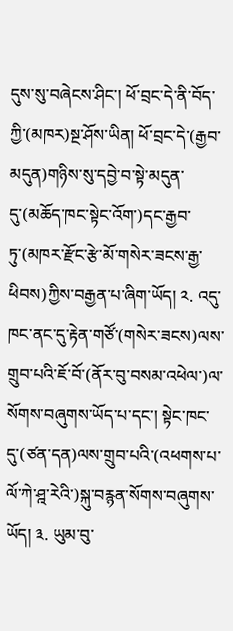དུས་སུ་བཞེངས་ཤིང་། ཕོ་བྲང་དེ་ནི་བོད་ཀྱི་(མཁར)སྔ་ཤོས་ཡིན། ཕོ་བྲང་དེ་(རྒྱབ་མདུན)གཉིས་སུ་དབྱེ་བ་སྟེ་མདུན་དུ་(མཆོད་ཁང་སྟེང་འོག་)དང་རྒྱབ་ཏུ་(མཁར་རྫོང་རྩེ་མོ་གསེར་ཟངས་རྒྱ་ཕིབས)ཀྱིས་བརྒྱན་པ་ཞིག་ཡོད། ༢. འདུ་ཁང་ནང་དུ་རྟེན་གཙོ་(གསེར་ཟངས)ལས་གྲུབ་པའི་ཇོ་བོ་(ནོར་བུ་བསམ་འཕེལ་)ལ་སོགས་བཞུགས་ཡོད་པ་དང་། སྟེང་ཁང་དུ་(ཙན་དན)ལས་གྲུབ་པའི་(འཕགས་པ་ལོ་ཀེ་ཤྰ་རེའི་)སྐུ་བརྙན་སོགས་བཞུགས་ཡོད། ༣. ཡུམ་བུ་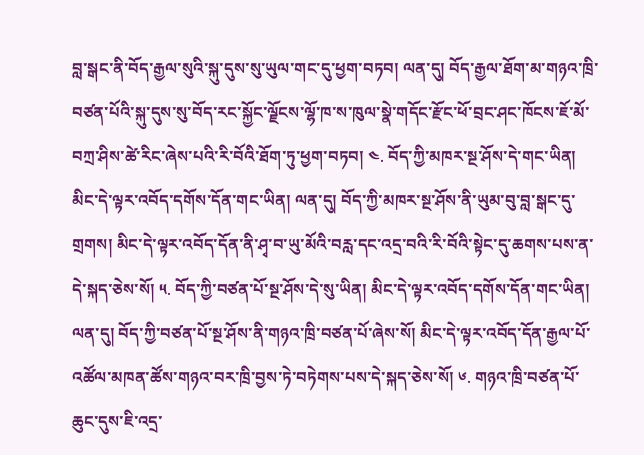བླ་སྒང་ནི་བོད་རྒྱལ་སུའི་སྐུ་དུས་སུ་ཡུལ་གང་དུ་ཕྱག་བཏབ། ལན་དུ། བོད་རྒྱལ་ཐོག་མ་གཉའ་ཁྲི་བཙན་པོའི་སྐུ་དུས་སུ་བོད་རང་སྐྱོང་ལྗོངས་ལྷོ་ཁ་ས་ཁུལ་སྣེ་གདོང་རྫོང་ཕོ་བྲང་ཤང་ཁོངས་ཇོ་མོ་བཀྲ་ཤིས་ཚེ་རིང་ཞེས་པའི་རི་བོའི་ཐོག་ཏུ་ཕྱག་བཏབ། ༤. བོད་ཀྱི་མཁར་སྔ་ཤོས་དེ་གང་ཡིན། མིང་དེ་ལྟར་འབོད་དགོས་དོན་གང་ཡིན། ལན་དུ། བོད་ཀྱི་མཁར་སྔ་ཤོས་ནི་ཡུམ་བུ་བླ་སྒང་དུ་གྲགས། མིང་དེ་ལྟར་འབོད་དོན་ནི་ཤྭ་བ་ཡུ་མོའི་བརླ་དང་འདྲ་བའི་རི་བོའི་སྟེང་དུ་ཆགས་པས་ན་དེ་སྐད་ཅེས་སོ། ༥. བོད་ཀྱི་བཙན་པོ་སྔ་ཤོས་དེ་སུ་ཡིན། མིང་དེ་ལྟར་འབོད་དགོས་དོན་གང་ཡིན། ལན་དུ། བོད་ཀྱི་བཙན་པོ་སྔ་ཤོས་ནི་གཉའ་ཁྲི་བཙན་པོ་ཞེས་སོ། མིང་དེ་ལྟར་འབོད་དོན་རྒྱལ་པོ་འཚོལ་མཁན་ཚོས་གཉའ་བར་ཁྲི་བྱས་ཏེ་བཏེགས་པས་དེ་སྐད་ཅེས་སོ། ༦. གཉའ་ཁྲི་བཙན་པོ་ཆུང་དུས་ཇི་འདྲ་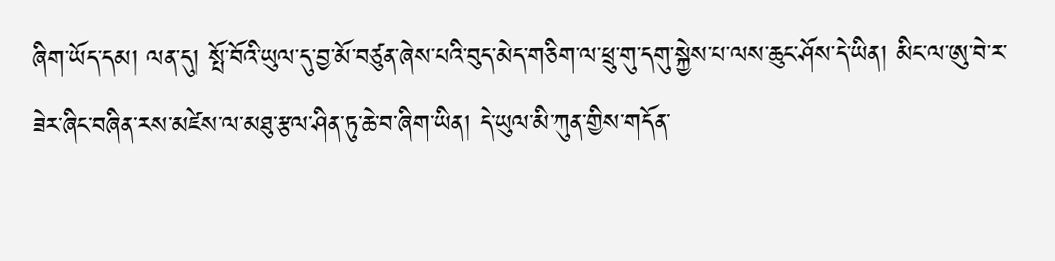ཞིག་ཡོད་དམ། ལན་དུ། སྤོ་བོའི་ཡུལ་དུ་བྱ་མོ་བཙུན་ཞེས་པའི་བུད་མེད་གཅིག་ལ་ཕྲུ་གུ་དགུ་སྐྱེས་པ་ལས་ཆུང་ཤོས་དེ་ཡིན། མིང་ལ་ཨུ་བེ་ར་ཟེར་ཞིང་བཞིན་རས་མཛེས་ལ་མཐུ་རྩལ་ཤིན་ཏུ་ཆེ་བ་ཞིག་ཡིན། དེ་ཡུལ་མི་ཀུན་གྱིས་གདོན་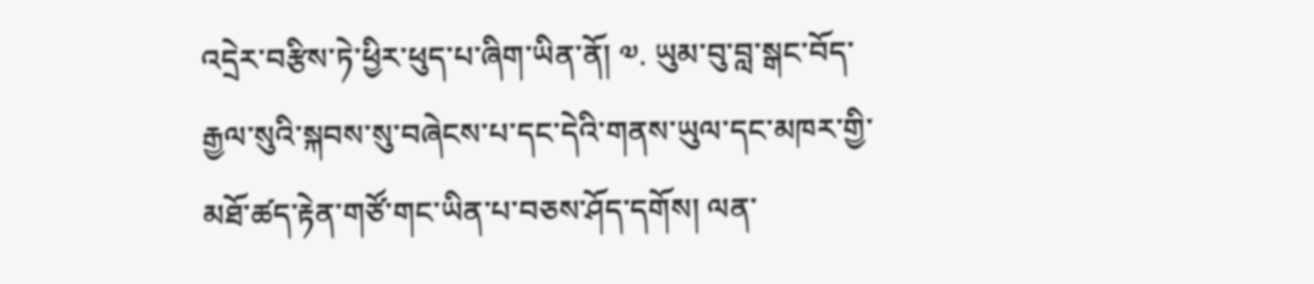འདྲེར་བརྩིས་ཏེ་ཕྱིར་ཕུད་པ་ཞིག་ཡིན་ནོ། ༧. ཡུམ་བུ་བླ་སྒང་བོད་རྒྱལ་སུའི་སྐབས་སུ་བཞེངས་པ་དང་དེའི་གནས་ཡུལ་དང་མཁར་གྱི་མཐོ་ཚད་རྟེན་གཙོ་གང་ཡིན་པ་བཅས་ཤོད་དགོས། ལན་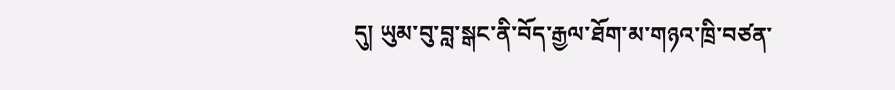དུ། ཡུམ་བུ་བླ་སྒང་ནི་བོད་རྒྱལ་ཐོག་མ་གཉའ་ཁྲི་བཙན་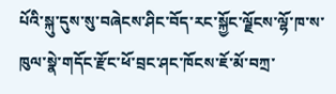པོའི་སྐུ་དུས་སུ་བཞེངས་ཤིང་བོད་རང་སྐྱོང་ལྗོངས་ལྷོ་ཁ་ས་ཁུལ་སྣེ་གདོང་རྫོང་ཕོ་བྲང་ཤང་ཁོངས་ཇོ་མོ་བཀྲ་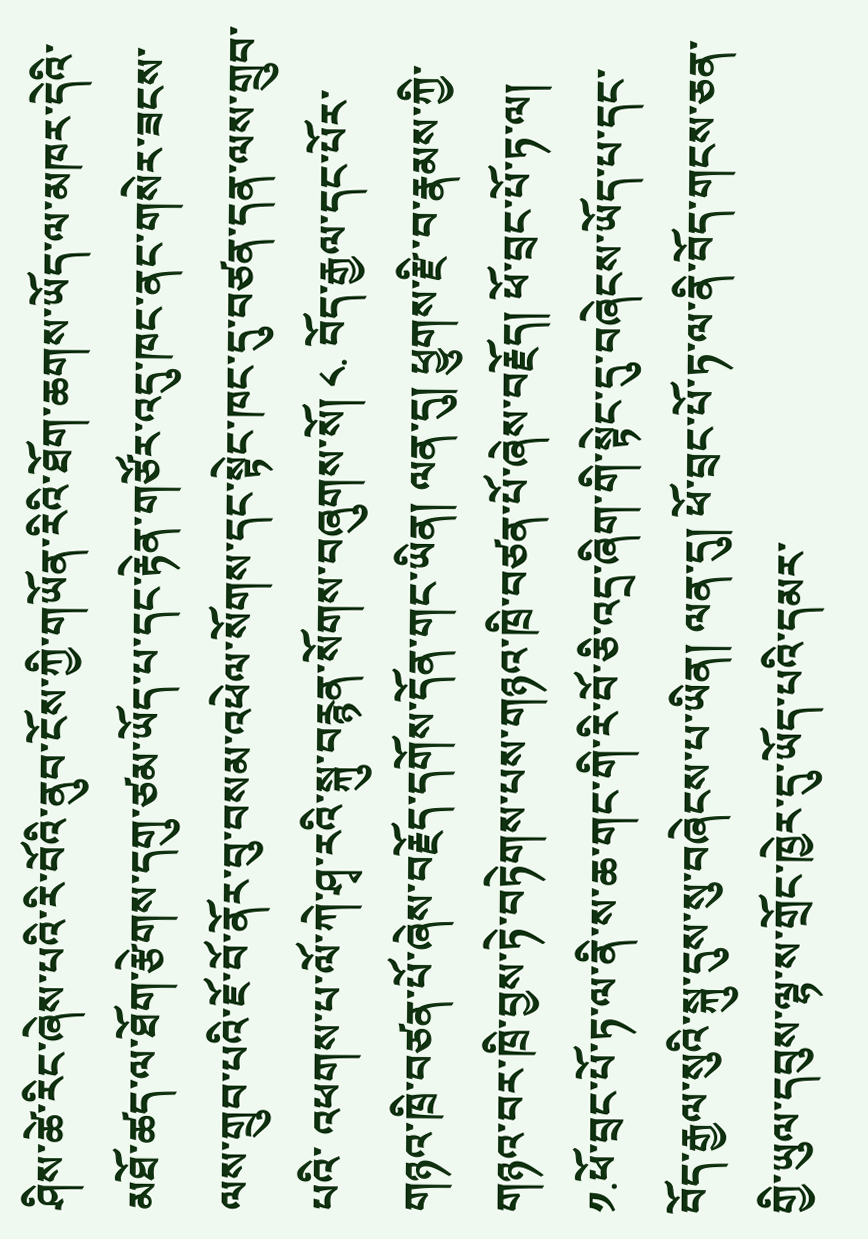ཤིས་ཚེ་རིང་ཞེས་པའི་རི་བོའི་ནུབ་ངོས་ཀྱི་གཡོན་རིའི་ཐོག་ཆགས་ཡོད་ལ་མཁར་དེའི་མཐོ་ཚད་ལ་ཐོག་རྩེགས་དགུ་ཙམ་ཡོད་པ་དང་རྟེན་གཙོར་འདུ་ཁང་ནང་གསེར་ཟངས་ལས་གྲུབ་པའི་ཇོ་བོ་ནོར་བུ་བསམ་འཕེལ་སོགས་དང་སྟེང་ཁང་དུ་བཙན་དན་ལས་གྲུབ་པའི་ འཕགས་པ་ལོ་ཀེ་ཤྭ་རའི་སྐུ་བརྙན་སོགས་བཞུགས་སོ། ༨. བོད་རྒྱལ་དང་པོར་གཉའ་ཁྲི་བཙན་པོ་ཞེས་བརྗོད་དགོས་དོན་གང་ཡིན། ལན་དུ། ཕྱུགས་རྫི་བ་རྣམས་ཀྱི་གཉའ་བར་ཁྲི་བྱས་ཏེ་བཏེགས་པས་གཉའ་ཁྲི་བཙན་པོ་ཞེས་བརྗོད། ཕོ་བྲང་པོ་ཏ་ལ། ༡.ཕོ་བྲང་པོ་ཏ་ལ་ནི་ས་ཆ་གང་གི་རི་བོ་ཅི་འདྲ་ཞིག་གི་སྟེང་དུ་བཞེངས་ཡོད་པ་དང་བོད་རྒྱལ་སུའི་སྐུ་དུས་སུ་བཞེངས་པ་ཡིན། ལན་དུ། ཕོ་བྲང་པོ་ཏ་ལ་ནི་བོད་གངས་ཅན་གྱི་ཡུལ་དབུས་ལྷ་ས་གྲོང་ཁྱེར་དུ་ཡོད་པའི་དམར་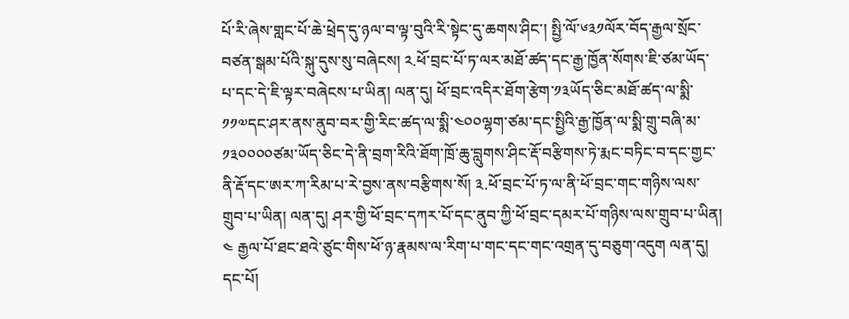པོ་རི་ཞེས་གླང་པོ་ཆེ་ཕྲེད་དུ་ཉལ་བ་ལྟ་བུའི་རི་སྟེང་དུ་ཆགས་ཤིང་། སྤྱི་ལོ་༦༣༡ལོར་བོད་རྒྱལ་སྲོང་བཙན་སྒམ་པོའི་སྐུ་དུས་སུ་བཞེངས། ༢.ཕོ་བྲང་པོ་ཏ་ལར་མཐོ་ཚད་དང་རྒྱ་ཁྱོན་སོགས་ཇི་ཙམ་ཡོད་པ་དང་དེ་ཇི་ལྟར་བཞེངས་པ་ཡིན། ལན་དུ། ཕོ་བྲང་འདིར་ཐོག་རྩེག་༡༣ཡོད་ཅིང་མཐོ་ཚད་ལ་སྨི་༡༡༧དང་ཤར་ནས་ནུབ་བར་གྱི་རིང་ཚད་ལ་སྨི་༤༠༠ལྷག་ཙམ་དང་སྤྱིའི་རྒྱ་ཁྱོན་ལ་སྨི་གྲུ་བཞི་མ་༡༣༠༠༠༠ཙམ་ཡོད་ཅིང་དེ་ནི་བྲག་རིའི་ཐོག་ཁྲོ་ཆུ་བླུགས་ཤིང་རྡོ་བརྩིགས་ཏེ་རྨང་བཏིང་བ་དང་གྱང་ནི་རྡོ་དང་ཨར་ཀ་རིམ་པ་རེ་བྱས་ནས་བརྩིགས་སོ། ༣.ཕོ་བྲང་པོ་ཏ་ལ་ནི་ཕོ་བྲང་གང་གཉིས་ལས་གྲུབ་པ་ཡིན། ལན་དུ། ཤར་གྱི་ཕོ་བྲང་དཀར་པོ་དང་ནུབ་ཀྱི་ཕོ་བྲང་དམར་པོ་གཉིས་ལས་གྲུབ་པ་ཡིན། ༤ རྒྱལ་པོ་ཐང་ཐའེ་ཙུང་གིས་ཕོ་ཉ་རྣམས་ལ་རིག་པ་གང་དང་གང་འགྲན་དུ་བཅུག་འདུག ལན་དུ། དང་པོ།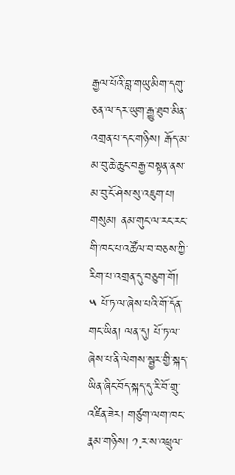རྒྱལ་པོའི་བླ་གཡུ་མིག་དགུ་ཅན་ལ་དར་ཡུག་རྒྱུ་ཐུབ་མིན་འགྲན་པ་དང་གཉིས། རྒོད་མ་མ་བུ་ཆེ་ཆུང་བརྒྱ་བསྟན་ནས་མ་བུ་ངོ་ཤེས་སུ་འཇུག་པ། གསུམ། ནམ་གུང་ལ་རང་རང་གི་ཁང་པ་འཚོལ་བ་བཅས་ཀྱི་རིག་པ་འགྲན་དུ་བཅུག་གོ། ༥ པོ་ཏ་ལ་ཞེས་པའི་གོ་དོན་གང་ཡིན། ལན་དུ། པོ་ཏ་ལ་ཞེས་པ་ནི་ལེགས་སྦྱར་གྱི་སྐད་ཡིན་ཞིང་བོད་སྐད་དུ་རི་བོ་གྲུ་འཛིན་ཟེར། གཙུག་ལག་ཁང་རྣམ་གཉིས། ༡.ར་ས་འཕྲུལ་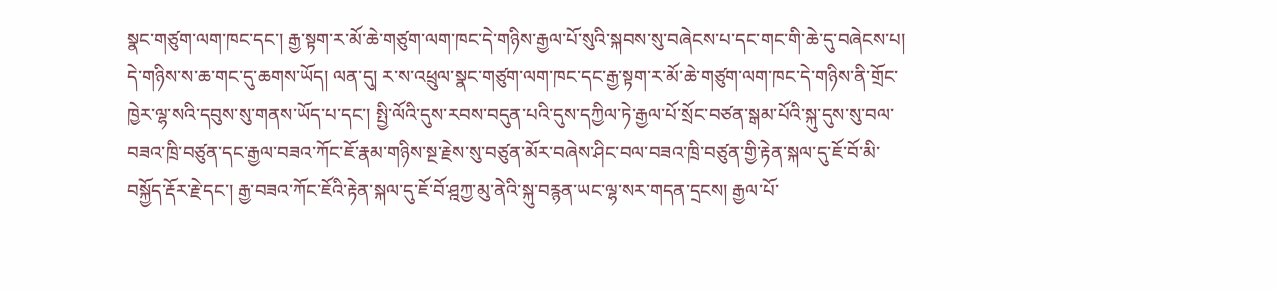སྣང་གཙུག་ལག་ཁང་དང་། རྒྱ་སྟག་ར་མོ་ཆེ་གཙུག་ལག་ཁང་དེ་གཉིས་རྒྱལ་པོ་སུའི་སྐབས་སུ་བཞེངས་པ་དང་གང་གི་ཆེ་དུ་བཞེངས་པ། དེ་གཉིས་ས་ཆ་གང་དུ་ཆགས་ཡོད། ལན་དུ། ར་ས་འཕྲུལ་སྣང་གཙུག་ལག་ཁང་དང་རྒྱ་སྟག་ར་མོ་ཆེ་གཙུག་ལག་ཁང་དེ་གཉིས་ནི་གྲོང་ཁྱེར་ལྷ་སའི་དབུས་སུ་གནས་ཡོད་པ་དང་། སྤྱི་ལོའི་དུས་རབས་བདུན་པའི་དུས་དཀྱིལ་ཏེ་རྒྱལ་པོ་སྲོང་བཙན་སྒམ་པོའི་སྐུ་དུས་སུ་བལ་བཟའ་ཁྲི་བཙུན་དང་རྒྱལ་བཟའ་ཀོང་ཇོ་རྣམ་གཉིས་སྔ་རྗེས་སུ་བཙུན་མོར་བཞེས་ཤིང་བལ་བཟའ་ཁྲི་བཙུན་གྱི་རྟེན་སྐལ་དུ་ཇོ་བོ་མི་བསྐྱོད་རྡོར་རྗེ་དང་། རྒྱ་བཟའ་ཀོང་ཇོའི་རྟེན་སྐལ་དུ་ཇོ་བོ་ཤྰཀྱ་མུ་ནེའི་སྐུ་བརྙན་ཡང་ལྷ་སར་གདན་དྲངས། རྒྱལ་པོ་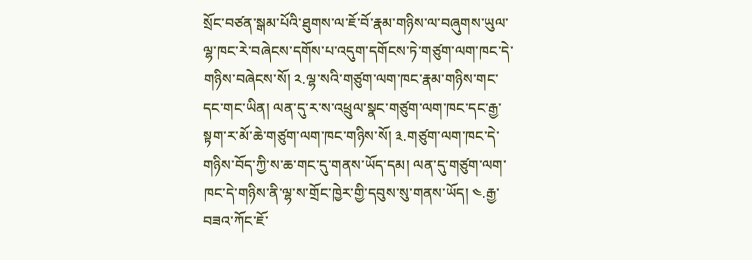སྲོང་བཙན་སྒམ་པོའི་ཐུགས་ལ་ཇོ་བོ་རྣམ་གཉིས་ལ་བཞུགས་ཡུལ་ལྷ་ཁང་རེ་བཞེངས་དགོས་པ་འདུག་དགོངས་ཏེ་གཙུག་ལག་ཁང་དེ་གཉིས་བཞེངས་སོ། ༢.ལྷ་སའི་གཙུག་ལག་ཁང་རྣམ་གཉིས་གང་དང་གང་ཡིན། ལན་དུ་ར་ས་འཕྲུལ་སྣང་གཙུག་ལག་ཁང་དང་རྒྱ་སྟག་ར་མོ་ཆེ་གཙུག་ལག་ཁང་གཉིས་སོ། ༣.གཙུག་ལག་ཁང་དེ་གཉིས་བོད་ཀྱི་ས་ཆ་གང་དུ་གནས་ཡོད་དམ། ལན་དུ་གཙུག་ལག་ཁང་དེ་གཉིས་ནི་ལྷ་ས་གྲོང་ཁྱེར་གྱི་དབུས་སུ་གནས་ཡོད། ༤.རྒྱ་བཟའ་ཀོང་ཇོ་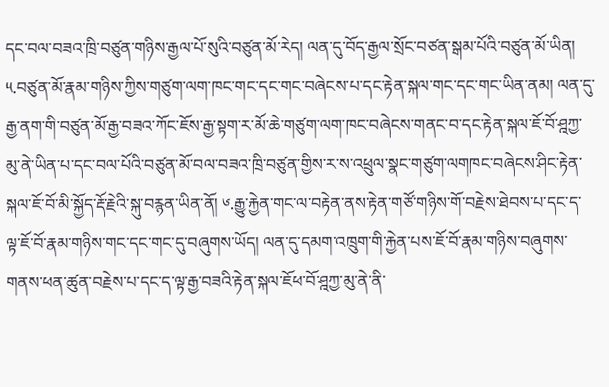དང་བལ་བཟའ་ཁྲི་བཙུན་གཉིས་རྒྱལ་པོ་སུའི་བཙུན་མོ་རེད། ལན་དུ་བོད་རྒྱལ་སྲོང་བཙན་སྒམ་པོའི་བཙུན་མོ་ཡིན། ༥.བཙུན་མོ་རྣམ་གཉིས་ཀྱིས་གཙུག་ལག་ཁང་གང་དང་གང་བཞེངས་པ་དང་རྟེན་སྐལ་གང་དང་གང་ཡིན་ནམ། ལན་དུ་རྒྱ་ནག་གི་བཙུན་མོ་རྒྱ་བཟའ་ཀོང་ཇོས་རྒྱ་སྟག་ར་མོ་ཆེ་གཙུག་ལག་ཁང་བཞེངས་གནང་བ་དང་རྟེན་སྐལ་ཇོ་བོ་ཤྰཀྱ་མུ་ནེ་ཡིན་པ་དང་བལ་པོའི་བཙུན་མོ་བལ་བཟའ་ཁྲི་བཙུན་གྱིས་ར་ས་འཕྲུལ་སྣང་གཙུག་ལགཁང་བཞེངས་ཤིང་རྟེན་སྐལ་ཇོ་བོ་མི་སྐྱོད་རྡོ་རྗེའི་སྐུ་བརྙན་ཡིན་ནོ། ༦.རྒྱུ་རྐྱེན་གང་ལ་བརྟེན་ནས་རྟེན་གཙོ་གཉིས་གོ་བརྗེས་ཐེབས་པ་དང་ད་ལྟ་ཇོ་བོ་རྣམ་གཉིས་གང་དང་གང་དུ་བཞུགས་ཡོད། ལན་དུ་དམག་འཁྲུག་གི་རྐྱེན་པས་ཇོ་བོ་རྣམ་གཉིས་བཞུགས་གནས་ཕན་ཚུན་བརྗེས་པ་དང་ད་ལྟ་རྒྱ་བཟའི་རྟེན་སྐལ་ཇོཕ་བོ་ཤྰཀྱ་མུ་ནེ་ནི་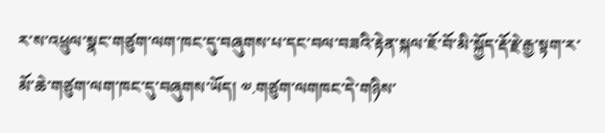ར་ས་འཕྲུལ་སྣང་གཙུག་ལག་ཁང་དུ་བཞུགས་པ་དང་བལ་བཟའི་རྟེན་སྐལ་ཇོ་བོ་མི་སྐྱོད་རྡོ་རྗེ་རྒྱ་སྟག་ར་མོ་ཆེ་གཙུག་ལག་ཁང་དུ་བཞུགས་ཡོད། ༧.གཙུག་ལགཁང་དེ་གཉིས་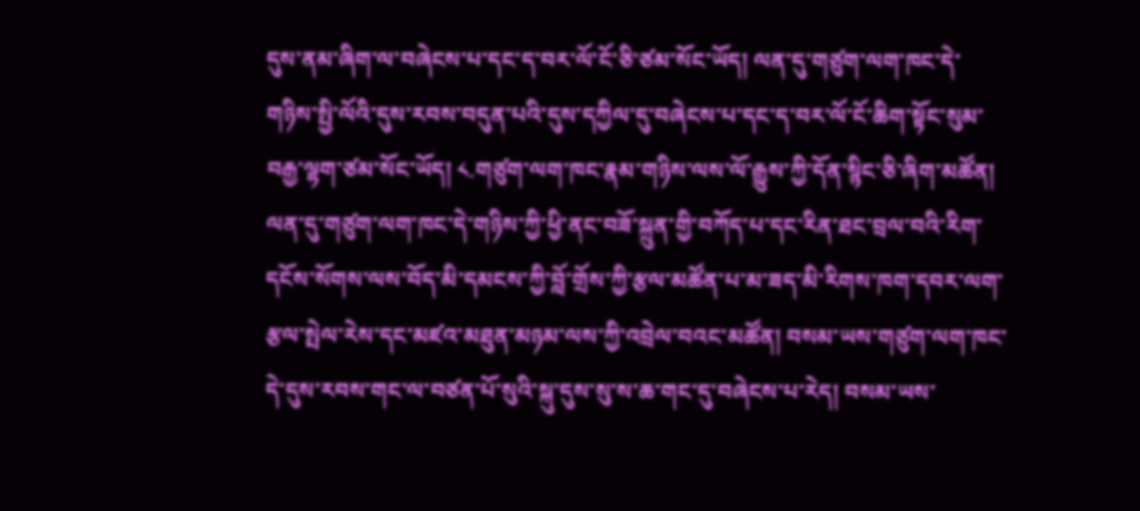དུས་ནམ་ཞིག་ལ་བཞེངས་པ་དང་ད་བར་ལོ་ངོ་ཅི་ཙམ་སོང་ཡོད། ལན་དུ་གཙུག་ལག་ཁང་དེ་གཉིས་སྤྱི་ལོའི་དུས་རབས་བདུན་པའི་དུས་དཀྱིལ་དུ་བཞེངས་པ་དང་ད་བར་ལོ་ངོ་ཆིག་སྟོང་སུམ་བརྒྱ་ལྷག་ཙམ་སོང་ཡོད། ༨.གཙུག་ལག་ཁང་རྣམ་གཉིས་ལས་ལོ་རྒྱུས་ཀྱི་དོན་སྙིང་ཅི་ཞིག་མཚོན། ལན་དུ་གཙུག་ལག་ཁང་དེ་གཉིས་ཀྱི་ཕྱི་ནང་བཟོ་སྐྲུན་གྱི་བཀོད་པ་དང་རིན་ཐང་བྲལ་བའི་རིག་དངོས་སོགས་ལས་བོད་མི་དམངས་ཀྱི་བློ་གྲོས་ཀྱི་རྩལ་མཚོན་པ་མ་ཟད་མི་རིགས་ཁག་དབར་ལག་རྩལ་སྤེལ་རེས་དང་མཛའ་མཐུན་མཉམ་ལས་ཀྱི་འབྲེལ་བའང་མཚོན། བསམ་ཡས་གཙུག་ལག་ཁང་དེ་དུས་རབས་གང་ལ་བཙན་པོ་སུའི་སྐུ་དུས་སུ་ས་ཆ་གང་དུ་བཞེངས་པ་རེད། བསམ་ཡས་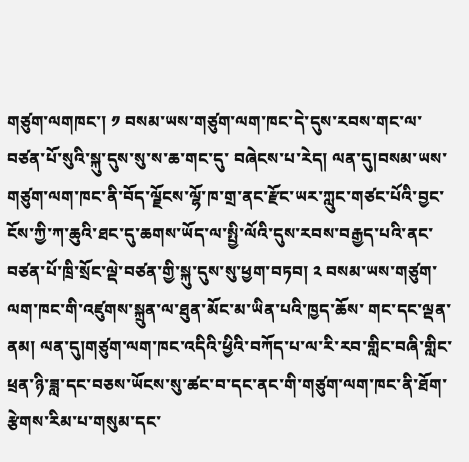གཙུག་ལགཁང་། ༡ བསམ་ཡས་གཙུག་ལག་ཁང་དེ་དུས་རབས་གང་ལ་བཙན་པོ་སུའི་སྐུ་དུས་སུ་ས་ཆ་གང་དུ་ བཞེངས་པ་རེད། ལན་དུ།བསམ་ཡས་གཙུག་ལག་ཁང་ནི་བོད་ལྗོངས་ལྷོ་ཁ་གྲ་ནང་རྫོང་ཡར་ཀླུང་གཙང་པོའི་བྱང་ངོས་ཀྱི་ཀ་ཆུའི་ཐང་དུ་ཆགས་ཡོད་ལ་སྤྱི་ལོའི་དུས་རབས་བརྒྱད་པའི་ནང་བཙན་པོ་ཁྲི་སྲོང་ལྡེ་བཙན་གྱི་སྐུ་དུས་སུ་ཕྱག་བཏབ། ༢ བསམ་ཡས་གཙུག་ལག་ཁང་གི་འཛུགས་སྐྲུན་ལ་ཐུན་མོང་མ་ཡིན་པའི་ཁྱད་ཆོས་ གང་དང་ལྡན་ནམ། ལན་དུ།གཙུག་ལག་ཁང་འདིའི་ཕྱིའི་བཀོད་པ་ལ་རི་རབ་གླིང་བཞི་གླིང་ཕྲན་ཉི་ཟླ་དང་བཅས་ཡོངས་སུ་ཚང་བ་དང་ནང་གི་གཙུག་ལག་ཁང་ནི་ཐོག་རྩེགས་རིམ་པ་གསུམ་དང་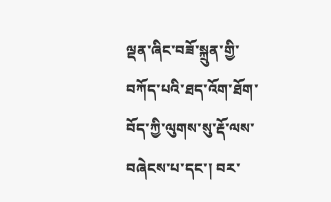ལྡན་ཞིང་བཟོ་སྐྲུན་གྱི་བཀོད་པའི་ཐད་འོག་ཐོག་བོད་ཀྱི་ལུགས་སུ་རྡོ་ལས་བཞེངས་པ་དང་། བར་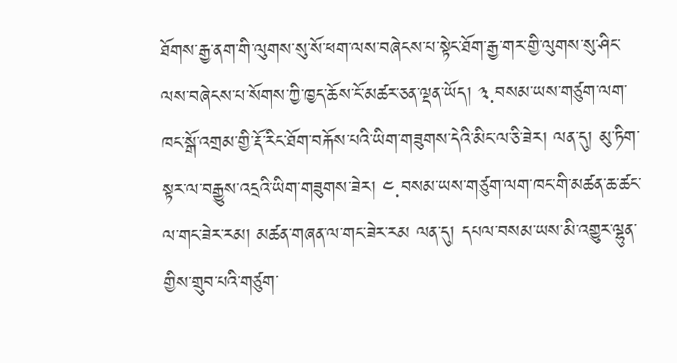ཐོགས་རྒྱ་ནག་གི་ལུགས་སུ་སོ་ཕག་ལས་བཞེངས་པ་སྟེང་ཐོག་རྒྱ་གར་གྱི་ལུགས་སུ་ཤིང་ལས་བཞེངས་པ་སོགས་ཀྱི་ཁྱད་ཆོས་ངོ་མཚར་ཅན་ལྡན་ཡོད། ༣.བསམ་ཡས་གཙུག་ལག་ཁང་སྒོ་འགྲམ་གྱི་རྡོ་རིང་ཐོག་བརྐོས་པའི་ཡིག་གཟུགས་དེའི་མིང་ལ་ཅི་ཟེར། ལན་དུ། མུ་ཏིག་སྟར་ལ་བརྒྱུས་འདྲའི་ཡིག་གཟུགས་ཟེར། ༤.བསམ་ཡས་གཙུག་ལག་ཁང་གི་མཚན་ཆ་ཚང་ལ་གང་ཟེར་རམ། མཚན་གཞན་ལ་གང་ཟེར་རམ ལན་དུ། དཔལ་བསམ་ཡས་མི་འགྱུར་ལྷུན་གྱིས་གྲུབ་པའི་གཙུག་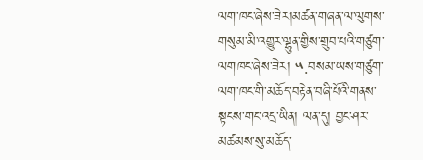ལག་ཁང་ཞེས་ཟེར།མཚན་གཞན་ལ་ལུགས་གསུམ་མི་འགྱུར་ལྷུན་གྱིས་གྲུབ་པའི་གཙུག་ལགཁང་ཞེས་ཟེར། ༥.བསམ་ཡས་གཙུག་ལག་ཁང་གི་མཆོད་བརྟེན་བཞི་པོའི་གནས་སྟངས་གང་འདྲ་ཡིན། ལན་དུ། བྱང་ཤར་མཚམས་སུ་མཆོད་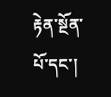རྟེན་སྔོན་པོ་དང་།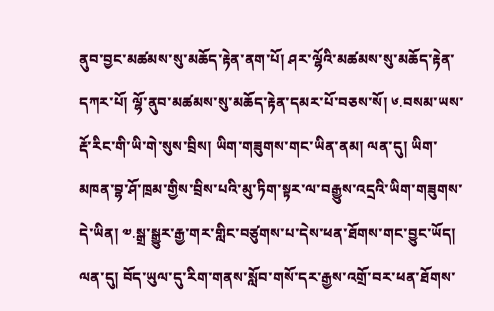ནུབ་བྱང་མཚམས་སུ་མཆོད་རྟེན་ནག་པོ། ཤར་ལྷོའི་མཚམས་སུ་མཆོད་རྟེན་དཀར་པོ། ལྷོ་ནུབ་མཚམས་སུ་མཆོད་རྟེན་དམར་པོ་བཅས་སོ། ༦.བསམ་ཡས་རྡོ་རིང་གི་ཡི་གེ་སུས་བྲིས། ཡིག་གཟུགས་གང་ཡིན་ནམ། ལན་དུ། ཡིག་མཁན་བྷ་ཤོ་ཁྲམ་གྱིས་བྲིས་པའི་མུ་ཏིག་སྟར་ལ་བརྒྱུས་འདྲའི་ཡིག་གཟུགས་དེ་ཡིན། ༧.སྒྲ་སྒྱུར་རྒྱ་གར་གླིང་བཙུགས་པ་དེས་ཕན་ཐོགས་གང་བྱུང་ཡོད། ལན་དུ། བོད་ཡུལ་དུ་རིག་གནས་སློབ་གསོ་དར་རྒྱས་འགྲོ་བར་ཕན་ཐོགས་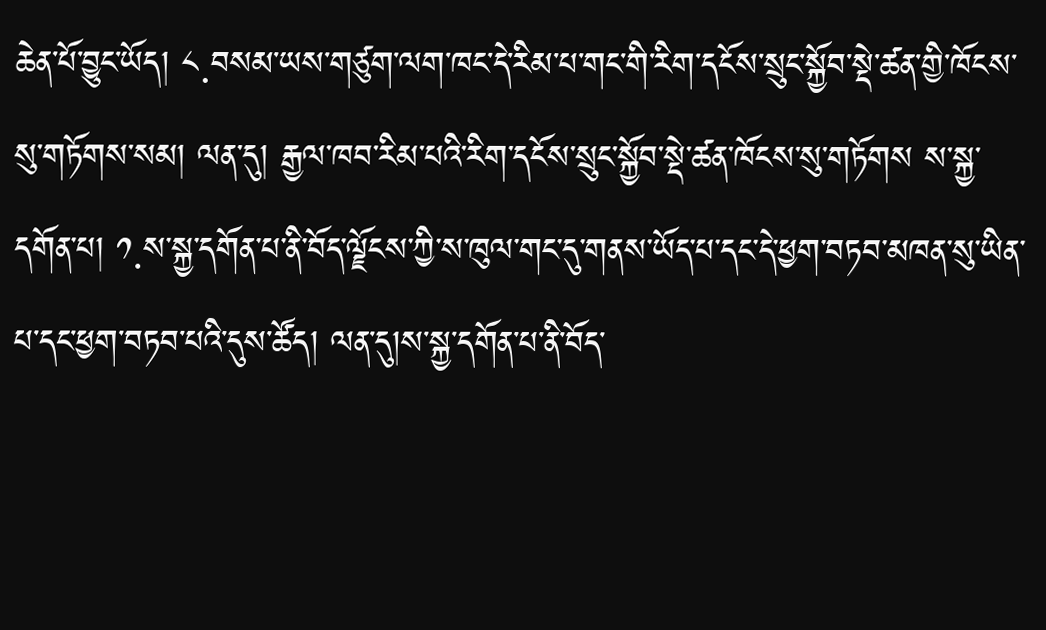ཆེན་པོ་བྱུང་ཡོད། ༨.བསམ་ཡས་གཙུག་ལག་ཁང་དེ་རིམ་པ་གང་གི་རིག་དངོས་སྲུང་སྐྱོབ་སྡེ་ཚན་གྱི་ཁོངས་སུ་གཏོགས་སམ། ལན་དུ། རྒྱལ་ཁབ་རིམ་པའི་རིག་དངོས་སྲུང་སྐྱོབ་སྡེ་ཚན་ཁོངས་སུ་གཏོགས ས་སྐྱ་དགོན་པ། ༡.ས་སྐྱ་དགོན་པ་ནི་བོད་ལྗོངས་ཀྱི་ས་ཁུལ་གང་དུ་གནས་ཡོད་པ་དང་དེ་ཕྱག་བཏབ་མཁན་སུ་ཡིན་པ་དང་ཕྱག་བཏབ་པའི་དུས་ཚོད། ལན་དུ།ས་སྐྱ་དགོན་པ་ནི་བོད་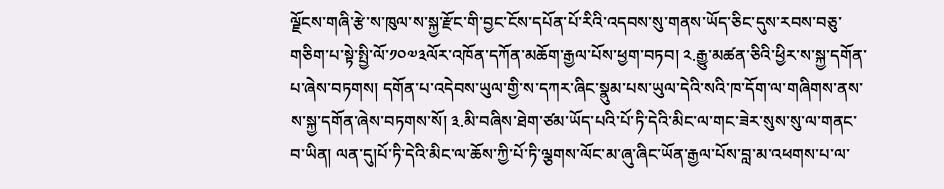ལྗོངས་གཞི་རྩེ་ས་ཁུལ་ས་སྐྱ་རྫོང་གི་བྱང་ངོས་དཔོན་པོ་རིའི་འདབས་སུ་གནས་ཡོད་ཅིང་དུས་རབས་བཅུ་གཅིག་པ་སྟེ་སྤྱི་ལོ་༡༠༧༣ལོར་འཁོན་དཀོན་མཆོག་རྒྱལ་པོས་ཕྱག་བཏབ། ༢.རྒྱུ་མཚན་ཅིའི་ཕྱིར་ས་སྐྱ་དགོན་པ་ཞེས་བཏགས། དགོན་པ་འདེབས་ཡུལ་གྱི་ས་དཀར་ཞིང་སྣུམ་པས་ཡུལ་དེའི་སའི་ཁ་དོག་ལ་གཞིགས་ནས་ས་སྐྱ་དགོན་ཞེས་བཏགས་སོ། ༣.མི་བཞིས་ཐེག་ཙམ་ཡོད་པའི་པོ་ཏི་དེའི་མིང་ལ་གང་ཟེར་སུས་སུ་ལ་གནང་བ་ཡིན། ལན་དུ།པོ་ཏི་དེའི་མིང་ལ་ཆོས་ཀྱི་པོ་ཏི་ལྕགས་ལོང་མ་ཞུ་ཞིང་ཡོན་རྒྱལ་པོས་བླ་མ་འཕགས་པ་ལ་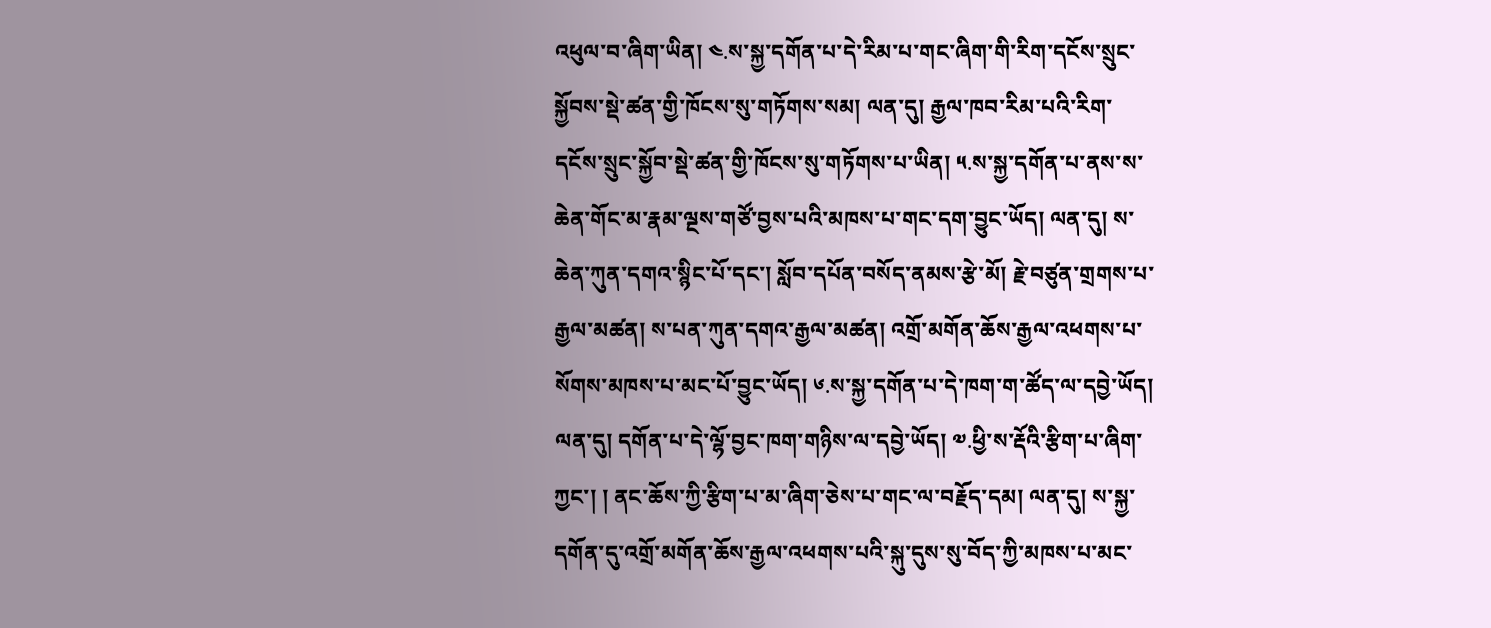འཕུལ་བ་ཞིག་ཡིན། ༤.ས་སྐྱ་དགོན་པ་དེ་རིམ་པ་གང་ཞིག་གི་རིག་དངོས་སྲུང་སྐྱོབས་སྡེ་ཚན་གྱི་ཁོངས་སུ་གཏོགས་སམ། ལན་དུ། རྒྱལ་ཁབ་རིམ་པའི་རིག་དངོས་སྲུང་སྐྱོབ་སྡེ་ཚན་གྱི་ཁོངས་སུ་གཏོགས་པ་ཡིན། ༥.ས་སྐྱ་དགོན་པ་ནས་ས་ཆེན་གོང་མ་རྣམ་ལྔས་གཙོ་བྱས་པའི་མཁས་པ་གང་དག་བྱུང་ཡོད། ལན་དུ། ས་ཆེན་ཀུན་དགའ་སྙིང་པོ་དང་། སློབ་དཔོན་བསོད་ནམས་རྩེ་མོ། རྗེ་བཙུན་གྲགས་པ་རྒྱལ་མཚན། ས་པན་ཀུན་དགའ་རྒྱལ་མཚན། འགྲོ་མགོན་ཆོས་རྒྱལ་འཕགས་པ་སོགས་མཁས་པ་མང་པོ་བྱུང་ཡོད། ༦.ས་སྐྱ་དགོན་པ་དེ་ཁག་ག་ཚོད་ལ་དབྱེ་ཡོད། ལན་དུ། དགོན་པ་དེ་ལྷོ་བྱང་ཁག་གཉིས་ལ་དབྱེ་ཡོད། ༧.ཕྱི་ས་རྡོའི་རྩིག་པ་ཞིག་ཀྱང་། ། ནང་ཆོས་ཀྱི་རྩིག་པ་མ་ཞིག་ཅེས་པ་གང་ལ་བརྗོད་དམ། ལན་དུ། ས་སྐྱ་དགོན་དུ་འགྲོ་མགོན་ཆོས་རྒྱལ་འཕགས་པའི་སྐུ་དུས་སུ་བོད་ཀྱི་མཁས་པ་མང་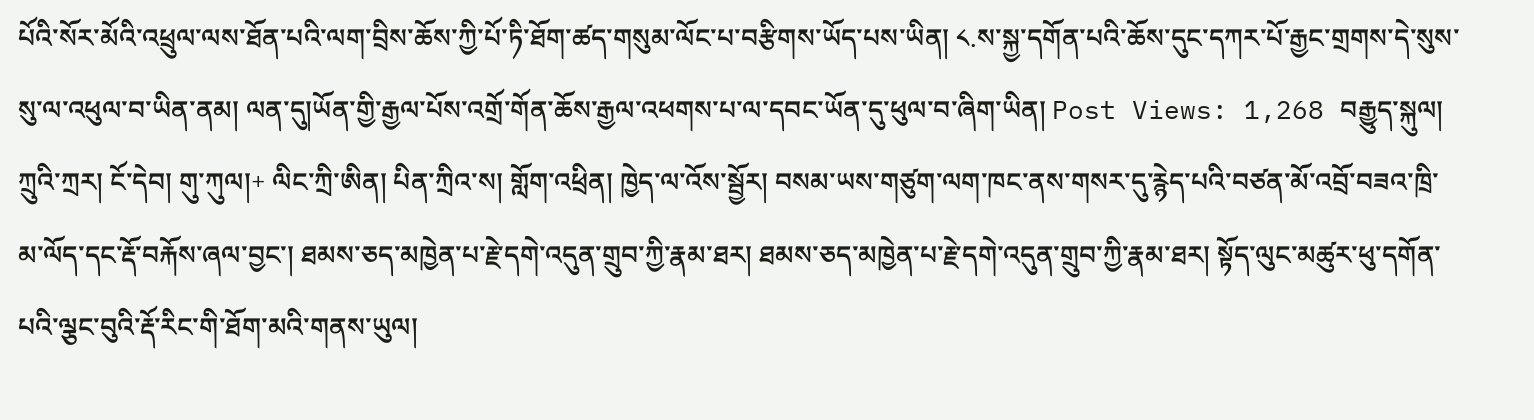པོའི་སོར་མོའི་འཕྲུལ་ལས་ཐོན་པའི་ལག་བྲིས་ཆོས་ཀྱི་པོ་ཏི་ཐོག་ཚད་གསུམ་ལོང་པ་བརྩིགས་ཡོད་པས་ཡིན། ༨.ས་སྐྱ་དགོན་པའི་ཆོས་དུང་དཀར་པོ་རྒྱང་གྲགས་དེ་སུས་སུ་ལ་འཕུལ་བ་ཡིན་ནམ། ལན་དུ།ཡོན་གྱི་རྒྱལ་པོས་འགྲོ་གོན་ཆོས་རྒྱལ་འཕགས་པ་ལ་དབང་ཡོན་དུ་ཕུལ་བ་ཞིག་ཡིན། Post Views: 1,268 བརྒྱུད་སྐུལ། ཀྲུའི་ཀྲར། ངོ་དེབ། གུ་ཀུལ།+ ལིང་ཀྲི་ཨིན། པིན་ཀྲིའ་ས། གློག་འཕྲིན། ཁྱེད་ལ་འོས་སྦྱོར། བསམ་ཡས་གཙུག་ལག་ཁང་ནས་གསར་དུ་རྙེད་པའི་བཙན་མོ་འབྲོ་བཟའ་ཁྲི་མ་ལོད་དང་རྡོ་བརྐོས་ཞལ་བྱང་། ཐམས་ཅད་མཁྱེན་པ་རྗེ་དགེ་འདུན་གྲུབ་ཀྱི་རྣམ་ཐར། ཐམས་ཅད་མཁྱེན་པ་རྗེ་དགེ་འདུན་གྲུབ་ཀྱི་རྣམ་ཐར། སྟོད་ལུང་མཚུར་ཕུ་དགོན་པའི་ལྕང་བུའི་རྡོ་རིང་གི་ཐོག་མའི་གནས་ཡུལ།